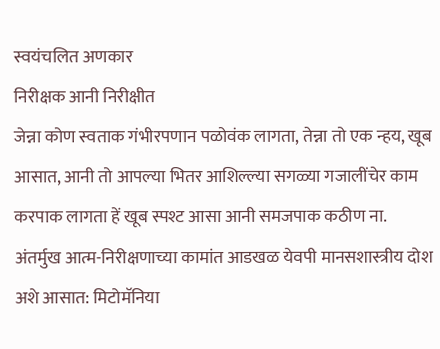स्वयंचलित अणकार
निरीक्षक आनी निरीक्षीत
जेन्ना कोण स्वताक गंभीरपणान पळोवंक लागता, तेन्ना तो एक न्हय, खूब आसात, आनी तो आपल्या भितर आशिल्ल्या सगळ्या गजालींचेर काम करपाक लागता हें खूब स्पश्ट आसा आनी समजपाक कठीण ना.
अंतर्मुख आत्म-निरीक्षणाच्या कामांत आडखळ येवपी मानसशास्त्रीय दोश अशे आसात: मिटोमॅनिया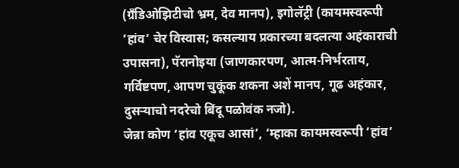(ग्रॅंडिओझिटीचो भ्रम, देव मानप), इगोलॅट्री (कायमस्वरूपी ‘हांव’ चेर विस्वास; कसल्याय प्रकारच्या बदलत्या अहंकाराची उपासना), पॅरानोइया (जाणकारपण, आत्म-निर्भरताय, गर्विष्टपण, आपण चुकूंक शकना अशें मानप, गूढ अहंकार, दुसऱ्याचो नदरेचो बिंदू पळोवंक नजो).
जेन्ना कोण ‘हांव एकूच आसां’, ‘म्हाका कायमस्वरूपी ‘हांव’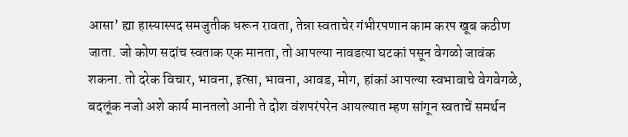आसा’ ह्या हास्यास्पद समजुतीक धरून रावता, तेन्ना स्वताचेर गंभीरपणान काम करप खूब कठीण जाता. जो कोण सदांच स्वताक एक मानता, तो आपल्या नावडत्या घटकां पसून वेगळो जावंक शकना. तो दरेक विचार, भावना, इत्सा, भावना, आवड, मोग, हांकां आपल्या स्वभावाचे वेगवेगळे, बदलूंक नजो अशे कार्य मानतलो आनी ते दोश वंशपरंपरेन आयल्यात म्हण सांगून स्वताचें समर्थन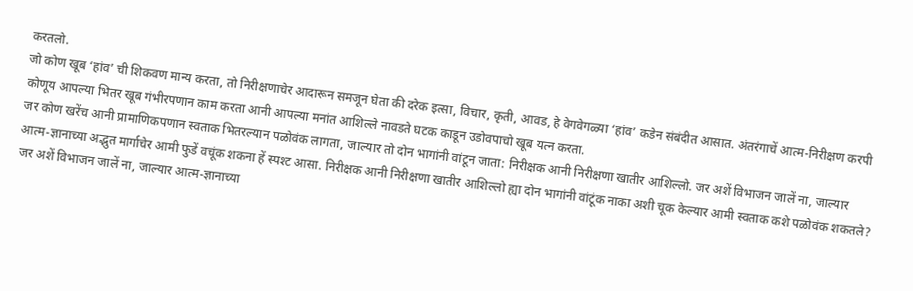करतलो.
जो कोण खूब ‘हांव’ ची शिकवण मान्य करता, तो निरीक्षणाचेर आदारून समजून घेता की दरेक इत्सा, विचार, कृती, आवड, हे वेगवेगळ्या ‘हांव’ कडेन संबंदीत आसात. अंतरंगाचें आत्म-निरीक्षण करपी कोणूय आपल्या भितर खूब गंभीरपणान काम करता आनी आपल्या मनांत आशिल्ले नावडते घटक काडून उडोवपाचो खूब यत्न करता.
जर कोण खरेंच आनी प्रामाणिकपणान स्वताक भितरल्यान पळोवंक लागता, जाल्यार तो दोन भागांनी वांटून जाता: निरीक्षक आनी निरीक्षणा खातीर आशिल्लो. जर अशें विभाजन जालें ना, जाल्यार आत्म-ज्ञानाच्या अद्भुत मार्गाचेर आमी फुडें वचूंक शकना हें स्पश्ट आसा. निरीक्षक आनी निरीक्षणा खातीर आशिल्लो ह्या दोन भागांनी वांटूंक नाका अशी चूक केल्यार आमी स्वताक कशे पळोवंक शकतले?
जर अशें विभाजन जालें ना, जाल्यार आत्म-ज्ञानाच्या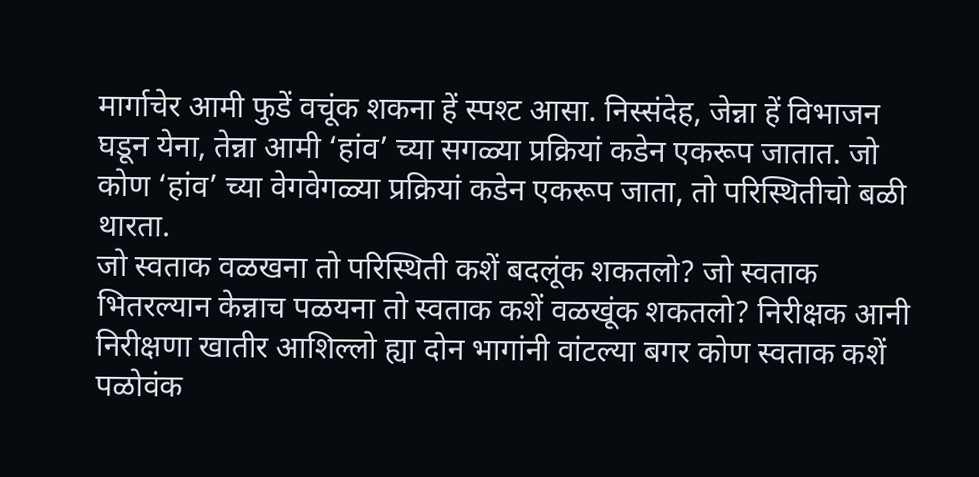मार्गाचेर आमी फुडें वचूंक शकना हें स्पश्ट आसा. निस्संदेह, जेन्ना हें विभाजन घडून येना, तेन्ना आमी ‘हांव’ च्या सगळ्या प्रक्रियां कडेन एकरूप जातात. जो कोण ‘हांव’ च्या वेगवेगळ्या प्रक्रियां कडेन एकरूप जाता, तो परिस्थितीचो बळी थारता.
जो स्वताक वळखना तो परिस्थिती कशें बदलूंक शकतलो? जो स्वताक भितरल्यान केन्नाच पळयना तो स्वताक कशें वळखूंक शकतलो? निरीक्षक आनी निरीक्षणा खातीर आशिल्लो ह्या दोन भागांनी वांटल्या बगर कोण स्वताक कशें पळोवंक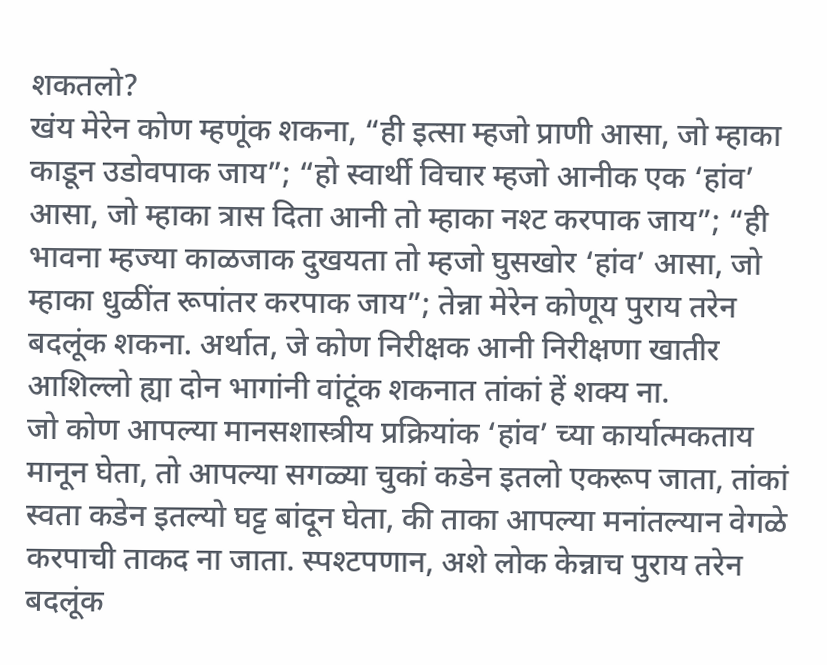शकतलो?
खंय मेरेन कोण म्हणूंक शकना, “ही इत्सा म्हजो प्राणी आसा, जो म्हाका काडून उडोवपाक जाय”; “हो स्वार्थी विचार म्हजो आनीक एक ‘हांव’ आसा, जो म्हाका त्रास दिता आनी तो म्हाका नश्ट करपाक जाय”; “ही भावना म्हज्या काळजाक दुखयता तो म्हजो घुसखोर ‘हांव’ आसा, जो म्हाका धुळींत रूपांतर करपाक जाय”; तेन्ना मेरेन कोणूय पुराय तरेन बदलूंक शकना. अर्थात, जे कोण निरीक्षक आनी निरीक्षणा खातीर आशिल्लो ह्या दोन भागांनी वांटूंक शकनात तांकां हें शक्य ना.
जो कोण आपल्या मानसशास्त्रीय प्रक्रियांक ‘हांव’ च्या कार्यात्मकताय मानून घेता, तो आपल्या सगळ्या चुकां कडेन इतलो एकरूप जाता, तांकां स्वता कडेन इतल्यो घट्ट बांदून घेता, की ताका आपल्या मनांतल्यान वेगळे करपाची ताकद ना जाता. स्पश्टपणान, अशे लोक केन्नाच पुराय तरेन बदलूंक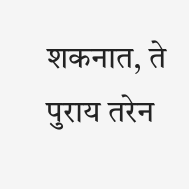शकनात, ते पुराय तरेन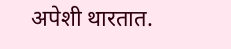अपेशी थारतात.